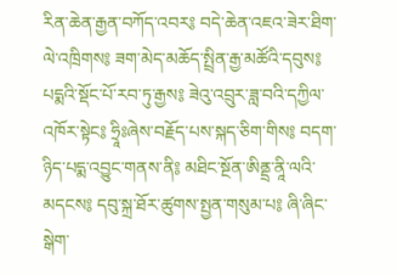རིན་ཆེན་རྒྱན་བཀོད་འབར༔ བདེ་ཆེན་འཇའ་ཟེར་ཐིག་ལེ་འཁྲིགས༔ ཟག་མེད་མཆོད་སྤྲིན་རྒྱ་མཚོའི་དབུས༔ པདྨའི་སྡོང་པོ་རབ་ཏུ་རྒྱས༔ ཟེའུ་འབྲུར་ཟླ་བའི་དཀྱིལ་འཁོར་སྟེང༔ ཧྲཱིཿཞེས་བརྗོད་པས་སྐད་ཅིག་གིས༔ བདག་ཉིད་པདྨ་འབྱུང་གནས་ནི༔ མཐིང་སྔོན་ཨིནྡྲ་ནཱི་ལའི་མདངས༔ དབུ་སྐྲ་ཐོར་ཚུགས་སྤྱན་གསུམ་པ༔ ཞི་ཞིང་སྒེག་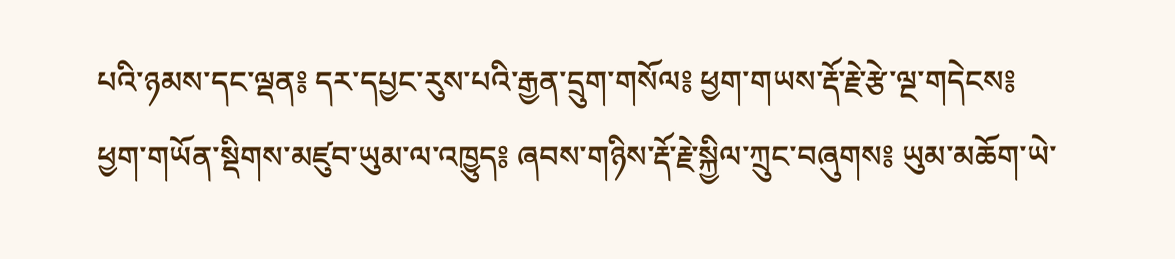པའི་ཉམས་དང་ལྡན༔ དར་དཔྱང་རུས་པའི་རྒྱན་དྲུག་གསོལ༔ ཕྱག་གཡས་རྡོ་རྗེ་རྩེ་ལྔ་གདེངས༔ ཕྱག་གཡོན་སྡིགས་མཛུབ་ཡུམ་ལ་འཁྱུད༔ ཞབས་གཉིས་རྡོ་རྗེ་སྐྱིལ་ཀྲུང་བཞུགས༔ ཡུམ་མཆོག་ཡེ་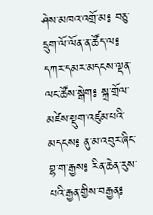ཤེས་མཁའ་འགྲོ་མ༔ བཅུ་དྲུག་ལོ་ལོན་ན་ཚོད་ལ༔ དཀར་དམར་མདངས་ལྡན་ལང་ཚོས་སྒེག༔ སྐྲ་གྲོལ་མཛེས་སྡུག་འཛུམ་པའི་མདངས༔ ནུ་མ་འབུར་ཞིང་བྷ་ག་རྒྱས༔ རིན་ཆེན་རུས་པའི་རྒྱན་གྱིས་བརྒྱན༔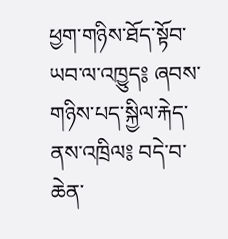ཕྱག་གཉིས་ཐོད་སྟོབ་ཡབ་ལ་འཁྱུད༔ ཞབས་གཉིས་པད་སྐྱིལ་རྐེད་ནས་འཁྲིལ༔ བདེ་བ་ཆེན་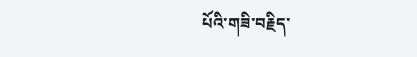པོའི་གཟི་བརྗིད་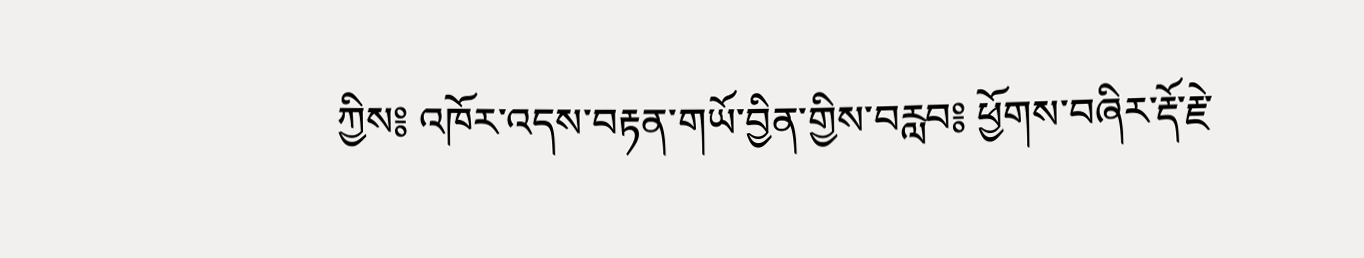ཀྱིས༔ འཁོར་འདས་བརྟན་གཡོ་བྱིན་གྱིས་བརླབ༔ ཕྱོགས་བཞིར་རྡོ་རྗེ་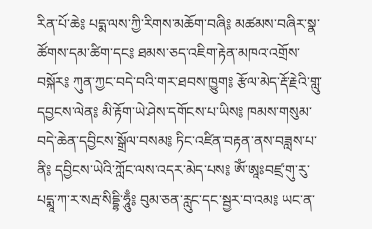རིན་པོ་ཆེ༔ པདྨ་ལས་ཀྱི་རིགས་མཆོག་བཞི༔ མཚམས་བཞིར་སྣ་ཚོགས་དམ་ཚིག་དང༔ ཐམས་ཅད་འཇིག་རྟེན་མཁའ་འགྲོས་བསྐོར༔ ཀུན་ཀྱང་བདེ་བའི་གར་ཐབས་ཁྱུག༔ རྩོལ་མེད་རྡོ་རྗེའི་གླུ་དབྱངས་ལེན༔ མི་རྟོག་ཡེ་ཤེས་དགོངས་པ་ཡིས༔ ཁམས་གསུམ་བདེ་ཆེན་དབྱིངས་སྒྲོལ་བསམ༔ ཏིང་འཛིན་བརྟན་ནས་བཟླས་པ་ནི༔ དབྱིངས་ཡེའི་ཀློང་ལས་འདར་མེད་པས༔ ཨོཾ་ཨཱཿབཛྲ་གུ་རུ་པདྨཱ་ཀ་ར་སརྦ་སིདྡྷི་ཧཱུྃ༔ བུམ་ཅན་རླུང་དང་སྦྱར་བ་འམ༔ ཡང་ན་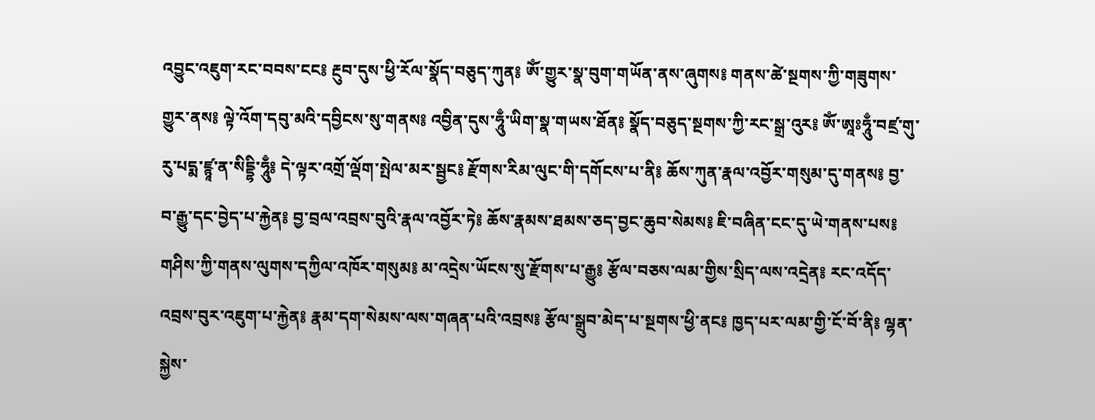འབྱུང་འཇུག་རང་བབས་ངང༔ རྔུབ་དུས་ཕྱི་རོལ་སྣོད་བཅུད་ཀུན༔ ཨོཾ་གྱུར་སྣ་བུག་གཡོན་ནས་ཞུགས༔ གནས་ཚེ་སྔགས་ཀྱི་གཟུགས་གྱུར་ནས༔ ལྟེ་འོག་དབུ་མའི་དབྱིངས་སུ་གནས༔ འབྱིན་དུས་ཧཱུྃ་ཡིག་སྣ་གཡས་ཐོན༔ སྣོད་བཅུད་སྔགས་ཀྱི་རང་སྒྲ་འུར༔ ཨོཾ་ཨཱཿཧཱུྃ་བཛྲ་གུ་རུ་པདྨ་ཛྙཱ་ན་སིདྡྷི་ཧཱུྃ༔ དེ་ལྟར་འགྲོ་ལྡོག་སྤེལ་མར་སྦྱང༔ རྫོགས་རིམ་ལུང་གི་དགོངས་པ་ནི༔ ཆོས་ཀུན་རྣལ་འབྱོར་གསུམ་དུ་གནས༔ བྱ་བ་རྒྱུ་དང་བྱེད་པ་རྐྱེན༔ བྱ་བྲལ་འབྲས་བུའི་རྣལ་འབྱོར་ཏེ༔ ཆོས་རྣམས་ཐམས་ཅད་བྱང་ཆུབ་སེམས༔ ཇི་བཞིན་ངང་དུ་ཡེ་གནས་པས༔ གཤིས་ཀྱི་གནས་ལུགས་དཀྱིལ་འཁོར་གསུམ༔ མ་འདྲེས་ཡོངས་སུ་རྫོགས་པ་རྒྱུ༔ རྩོལ་བཅས་ལམ་གྱིས་སྲིད་ལས་འདྲེན༔ རང་འདོད་འབྲས་བུར་འཇུག་པ་རྐྱེན༔ རྣམ་དག་སེམས་ལས་གཞན་པའི་འབྲས༔ རྩོལ་སྒྲུབ་མེད་པ་སྔགས་ཕྱི་ནང༔ ཁྱད་པར་ལམ་གྱི་ངོ་བོ་ནི༔ ལྷན་སྐྱེས་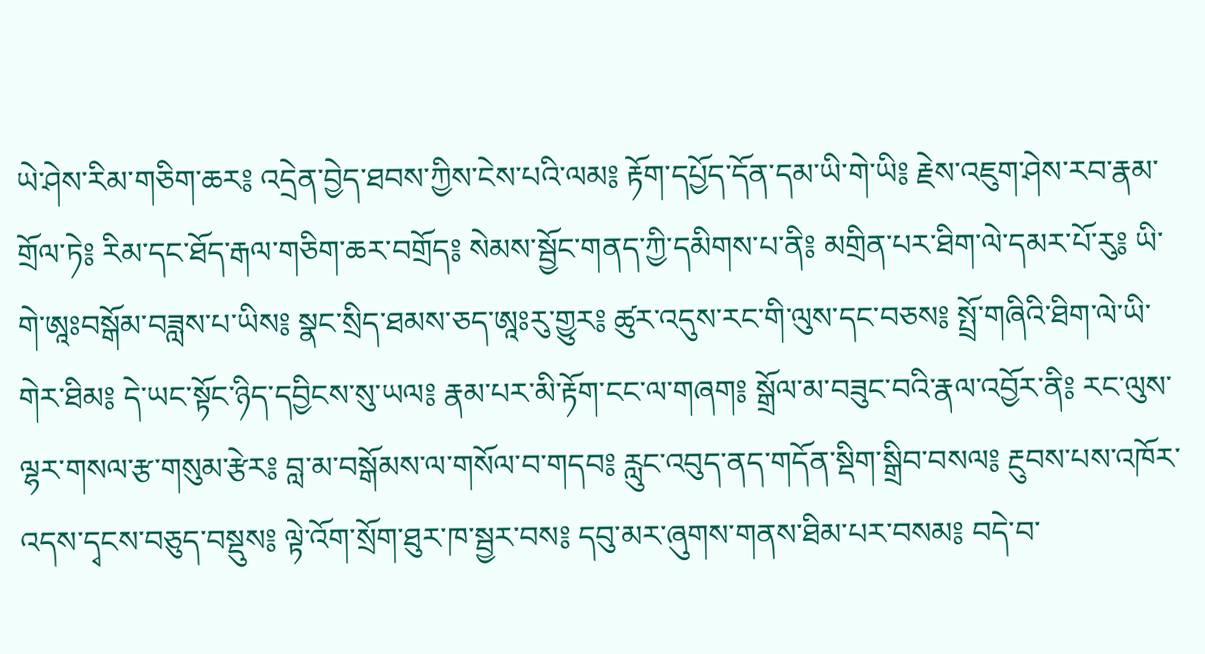ཡེ་ཤེས་རིམ་གཅིག་ཆར༔ འདྲེན་བྱེད་ཐབས་ཀྱིས་ངེས་པའི་ལམ༔ རྟོག་དཔྱོད་དོན་དམ་ཡི་གེ་ཡི༔ རྗེས་འཇུག་ཤེས་རབ་རྣམ་གྲོལ་ཏེ༔ རིམ་དང་ཐོད་རྒལ་གཅིག་ཆར་བགྲོད༔ སེམས་སྦྱོང་གནད་ཀྱི་དམིགས་པ་ནི༔ མགྲིན་པར་ཐིག་ལེ་དམར་པོ་རུ༔ ཡི་གེ་ཨཱཿབསྒོམ་བཟླས་པ་ཡིས༔ སྣང་སྲིད་ཐམས་ཅད་ཨཱཿརུ་གྱུར༔ ཚུར་འདུས་རང་གི་ལུས་དང་བཅས༔ སྤྲོ་གཞིའི་ཐིག་ལེ་ཡི་གེར་ཐིམ༔ དེ་ཡང་སྟོང་ཉིད་དབྱིངས་སུ་ཡལ༔ རྣམ་པར་མི་རྟོག་ངང་ལ་གཞག༔ སྒྲོལ་མ་བཟུང་བའི་རྣལ་འབྱོར་ནི༔ རང་ལུས་ལྷར་གསལ་རྩ་གསུམ་རྩེར༔ བླ་མ་བསྒོམས་ལ་གསོལ་བ་གདབ༔ རླུང་འབུད་ནད་གདོན་སྡིག་སྒྲིབ་བསལ༔ རྔུབས་པས་འཁོར་འདས་དྭངས་བཅུད་བསྡུས༔ ལྟེ་འོག་སྲོག་ཐུར་ཁ་སྦྱར་བས༔ དབུ་མར་ཞུགས་གནས་ཐིམ་པར་བསམ༔ བདེ་བ་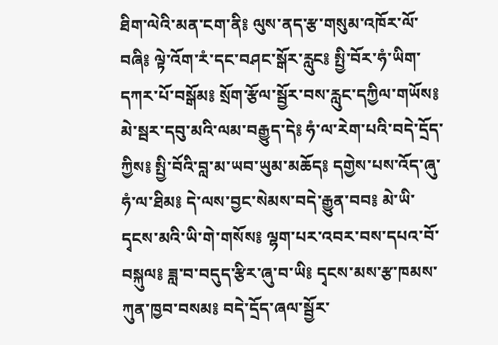ཐིག་ལེའི་མན་ངག་ནི༔ ལུས་ནད་རྩ་གསུམ་འཁོར་ལོ་བཞི༔ ལྟེ་འོག་རཾ་དང་བཤང་སྒོར་རླུང༔ སྤྱི་བོར་ཧཾ་ཡིག་དཀར་པོ་བསྒོམ༔ སྲོག་རྩོལ་སྦྱོར་བས་རླུང་དཀྱིལ་གཡོས༔ མེ་སྦར་དབུ་མའི་ལམ་བརྒྱུད་དེ༔ ཧཾ་ལ་རེག་པའི་བདེ་དྲོད་ཀྱིས༔ སྤྱི་བོའི་བླ་མ་ཡབ་ཡུམ་མཆོད༔ དགྱེས་པས་འོད་ཞུ་ཧཾ་ལ་ཐིམ༔ དེ་ལས་བྱང་སེམས་བདེ་རྒྱུན་བབ༔ མེ་ཡི་དྭངས་མའི་ཡི་གེ་གསོས༔ ལྷག་པར་འབར་བས་དཔའ་བོ་བསྐུལ༔ ཟླ་བ་བདུད་རྩིར་ཞུ་བ་ཡི༔ དྭངས་མས་རྩ་ཁམས་ཀུན་ཁྱབ་བསམ༔ བདེ་དྲོད་ཞལ་སྦྱོར་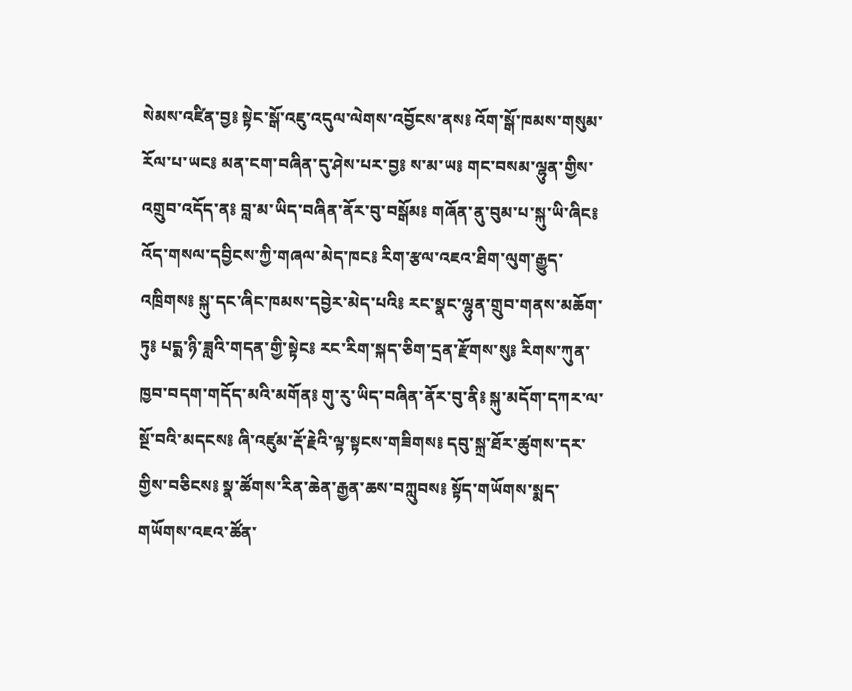སེམས་འཛིན་བྱ༔ སྟེང་སྒོ་འཇུ་འདུལ་ལེགས་འབྱོངས་ནས༔ འོག་སྒོ་ཁམས་གསུམ་རོལ་པ་ཡང༔ མན་ངག་བཞིན་དུ་ཤེས་པར་བྱ༔ ས་མ་ཡ༔ གང་བསམ་ལྷུན་གྱིས་འགྲུབ་འདོད་ན༔ བླ་མ་ཡིད་བཞིན་ནོར་བུ་བསྒོམ༔ གཞོན་ནུ་བུམ་པ་སྐུ་ཡི་ཞིང༔ འོད་གསལ་དབྱིངས་ཀྱི་གཞལ་མེད་ཁང༔ རིག་རྩལ་འཇའ་ཐིག་ལུག་རྒྱུད་འཁྲིགས༔ སྐུ་དང་ཞིང་ཁམས་དབྱེར་མེད་པའི༔ རང་སྣང་ལྷུན་གྲུབ་གནས་མཆོག་ཏུ༔ པདྨ་ཉི་ཟླའི་གདན་གྱི་སྟེང༔ རང་རིག་སྐད་ཅིག་དྲན་རྫོགས་སུ༔ རིགས་ཀུན་ཁྱབ་བདག་གདོད་མའི་མགོན༔ གུ་རུ་ཡིད་བཞིན་ནོར་བུ་ནི༔ སྐུ་མདོག་དཀར་ལ་སྔོ་བའི་མདངས༔ ཞི་འཛུམ་རྡོ་རྗེའི་ལྟ་སྟངས་གཟིགས༔ དབུ་སྐྲ་ཐོར་ཚུགས་དར་གྱིས་བཅིངས༔ སྣ་ཚོགས་རིན་ཆེན་རྒྱན་ཆས་བཀླུབས༔ སྟོད་གཡོགས་སྨད་གཡོགས་འཇའ་ཚོན་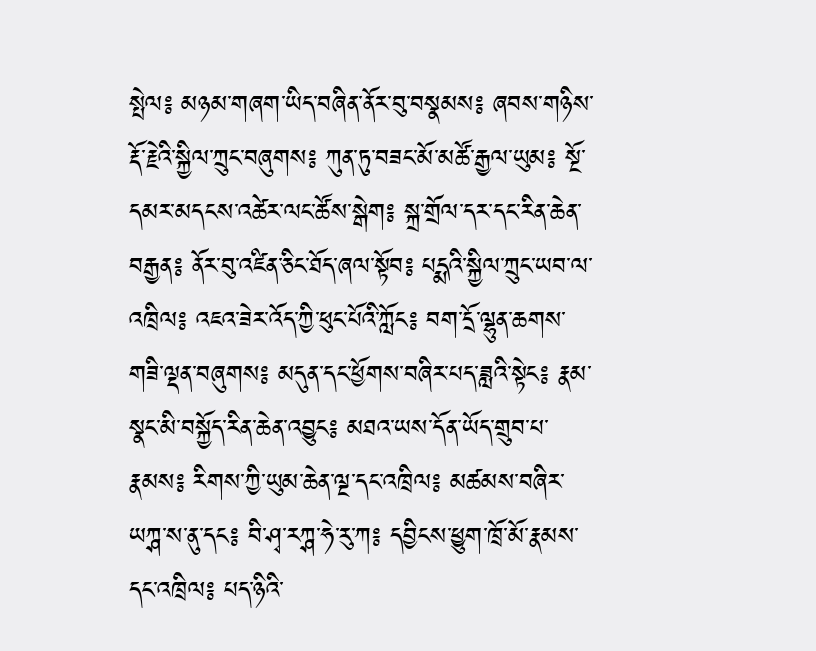སྤེལ༔ མཉམ་གཞག་ཡིད་བཞིན་ནོར་བུ་བསྣམས༔ ཞབས་གཉིས་རྡོ་རྗེའི་སྐྱིལ་ཀྲུང་བཞུགས༔ ཀུན་ཏུ་བཟང་མོ་མཚོ་རྒྱལ་ཡུམ༔ སྔོ་དམར་མདངས་འཚེར་ལང་ཚོས་སྒེག༔ སྐྲ་གྲོལ་དར་དང་རིན་ཆེན་བརྒྱན༔ ནོར་བུ་འཛིན་ཅིང་ཐོད་ཞལ་སྟོབ༔ པདྨའི་སྐྱིལ་ཀྲུང་ཡབ་ལ་འཁྲིལ༔ འཇའ་ཟེར་འོད་ཀྱི་ཕུང་པོའི་ཀློང༔ བག་དྲོ་ལྷུན་ཆགས་གཟི་ལྡན་བཞུགས༔ མདུན་དང་ཕྱོགས་བཞིར་པད་ཟླའི་སྟེང༔ རྣམ་སྣང་མི་བསྐྱོད་རིན་ཆེན་འབྱུང༔ མཐའ་ཡས་དོན་ཡོད་གྲུབ་པ་རྣམས༔ རིགས་ཀྱི་ཡུམ་ཆེན་ལྔ་དང་འཁྲིལ༔ མཚམས་བཞིར་ཡཀྴ་ས་ནུ་དང༔ བི་ཤྭ་རཀྴ་ཧེ་རུ་ཀ༔ དབྱིངས་ཕྱུག་ཁྲོ་མོ་རྣམས་དང་འཁྲིལ༔ པད་ཉིའི་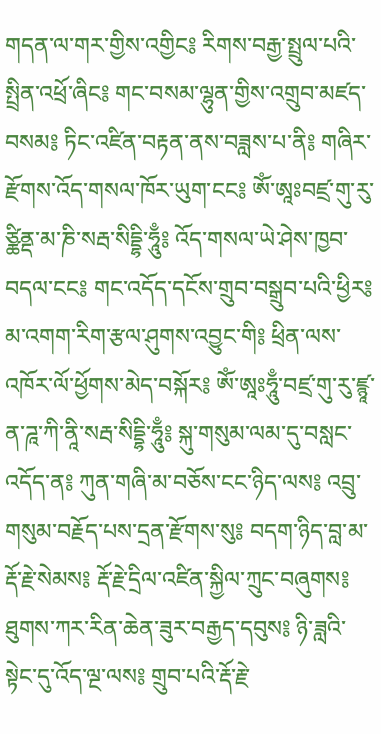གདན་ལ་གར་གྱིས་འགྱིང༔ རིགས་བརྒྱ་སྤྲུལ་པའི་སྤྲིན་འཕྲོ་ཞིང༔ གང་བསམ་ལྷུན་གྱིས་འགྲུབ་མཛད་བསམ༔ ཏིང་འཛིན་བརྟན་ནས་བཟླས་པ་ནི༔ གཞིར་རྫོགས་འོད་གསལ་ཁོར་ཡུག་ངང༔ ཨོཾ་ཨཱཿབཛྲ་གུ་རུ་ཙྪིནྡ་མ་ཎི་སརྦ་སིདྡྷི་ཧཱུྃ༔ འོད་གསལ་ཡེ་ཤེས་ཁྱབ་བདལ་ངང༔ གང་འདོད་དངོས་གྲུབ་བསྒྲུབ་པའི་ཕྱིར༔ མ་འགག་རིག་རྩལ་ཤུགས་འབྱུང་གི༔ ཕྲིན་ལས་འཁོར་ལོ་ཕྱོགས་མེད་བསྐོར༔ ཨོཾ་ཨཱཿཧཱུྃ་བཛྲ་གུ་རུ་ཛྙཱ་ན་ཌཱ་ཀི་ནཱི་སརྦ་སིདྡྷི་ཧཱུྃ༔ སྐུ་གསུམ་ལམ་དུ་བསླང་འདོད་ན༔ ཀུན་གཞི་མ་བཅོས་ངང་ཉིད་ལས༔ འབྲུ་གསུམ་བརྗོད་པས་དྲན་རྫོགས་སུ༔ བདག་ཉིད་བླ་མ་རྡོ་རྗེ་སེམས༔ རྡོ་རྗེ་དྲིལ་འཛིན་སྐྱིལ་ཀྲུང་བཞུགས༔ ཐུགས་ཀར་རིན་ཆེན་ཟུར་བརྒྱད་དབུས༔ ཉི་ཟླའི་སྟེང་དུ་འོད་ལྔ་ལས༔ གྲུབ་པའི་རྡོ་རྗེ་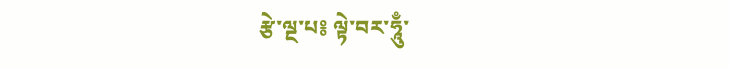རྩེ་ལྔ་པ༔ ལྟེ་བར་ཧཱུྃ་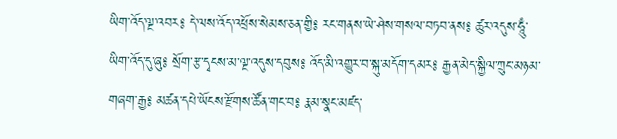ཡིག་འོད་ལྔ་འབར༔ དེ་ལས་འོད་འཕྲོས་སེམས་ཅན་གྱི༔ རང་གནས་ཡེ་ཤེས་གསལ་བཏབ་ནས༔ ཚུར་འདུས་ཧཱུྃ་ཡིག་འོད་དུ་ཞུ༔ སྲོག་རྩ་དྭངས་མ་ལྔ་འདུས་དབུས༔ འོད་མི་འགྱུར་བ་སྐུ་མདོག་དམར༔ རྒྱན་མེད་སྐྱིལ་ཀྲུང་མཉམ་གཞག་རྒྱ༔ མཚན་དཔེ་ཡོངས་རྫོགས་ཚོན་གང་བ༔ རྣམ་སྣང་མཛད་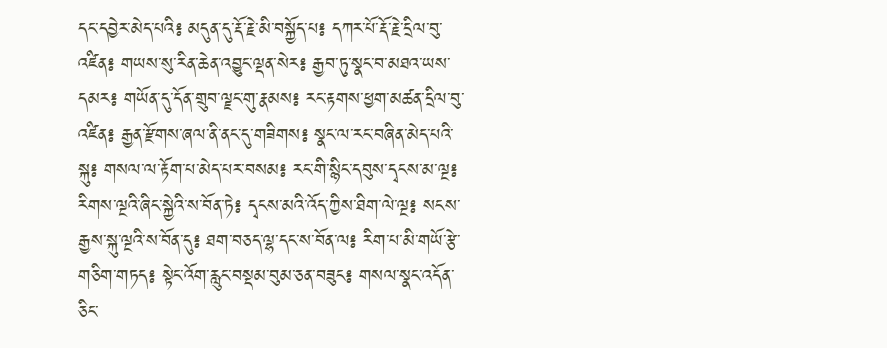དང་དབྱེར་མེད་པའི༔ མདུན་དུ་རྡོ་རྗེ་མི་བསྐྱོད་པ༔ དཀར་པོ་རྡོ་རྗེ་དྲིལ་བུ་འཛིན༔ གཡས་སུ་རིན་ཆེན་འབྱུང་ལྡན་སེར༔ རྒྱབ་ཏུ་སྣང་བ་མཐའ་ཡས་དམར༔ གཡོན་དུ་དོན་གྲུབ་ལྗང་གུ་རྣམས༔ རང་རྟགས་ཕྱག་མཚན་དྲིལ་བུ་འཛིན༔ རྒྱན་རྫོགས་ཞལ་ནི་ནང་དུ་གཟིགས༔ སྣང་ལ་རང་བཞིན་མེད་པའི་སྐུ༔ གསལ་ལ་རྟོག་པ་མེད་པར་བསམ༔ རང་གི་སྙིང་དབུས་དྭངས་མ་ལྔ༔ རིགས་ལྔའི་ཞིང་སྐྱེའི་ས་བོན་ཏེ༔ དྭངས་མའི་འོད་ཀྱིས་ཐིག་ལེ་ལྔ༔ སངས་རྒྱས་སྐུ་ལྔའི་ས་བོན་དུ༔ ཐག་བཅད་ལྷ་དང་ས་བོན་ལ༔ རིག་པ་མི་གཡོ་རྩེ་གཅིག་གཏད༔ སྟེང་འོག་རླུང་བསྡམ་བུམ་ཅན་བཟུང༔ གསལ་སྣང་འདོན་ཅིང་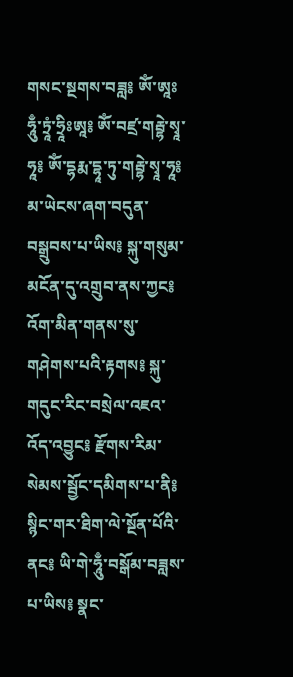གསང་སྔགས་བཟླ༔ ཨོཾ་ཨཱཿཧཱུྃ་ཏྲཱཾ་ཧྲཱིཿཨཱ༔ ཨོཾ་བཛྲ་གརྦྷེ་སྭཱ་ཧཱ༔ ཨོཾ་དྷརྨ་དྷཱ་ཏུ་གརྦྷེ་སྭཱ་ཧཱ༔ མ་ཡེངས་ཞག་བདུན་བསྒྲུབས་པ་ཡིས༔ སྐུ་གསུམ་མངོན་དུ་འགྲུབ་ནས་ཀྱང༔ འོག་མིན་གནས་སུ་གཤེགས་པའི་རྟགས༔ སྐུ་གདུང་རིང་བསྲེལ་འཇའ་འོད་འབྱུང༔ རྫོགས་རིམ་སེམས་སྦྱོང་དམིགས་པ་ནི༔ སྙིང་གར་ཐིག་ལེ་སྔོན་པོའི་ནང༔ ཡི་གེ་ཧཱུྃ་བསྒོམ་བཟླས་པ་ཡིས༔ སྣང་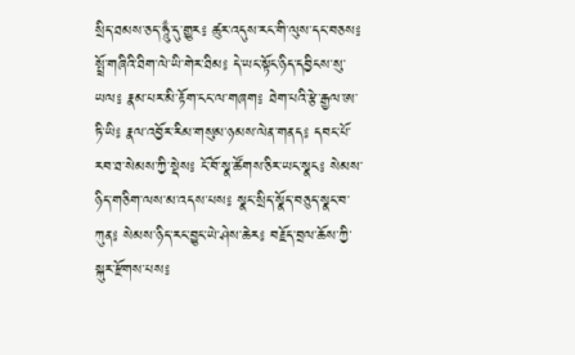སྲིད་ཐམས་ཅད་ཧཱུྃ་དུ་གྱུར༔ ཚུར་འདུས་རང་གི་ལུས་དང་བཅས༔ སྤྲོ་གཞིའི་ཐིག་ལེ་ཡི་གེར་ཐིམ༔ དེ་ཡང་སྟོང་ཉིད་དབྱིངས་སུ་ཡལ༔ རྣམ་པར་མི་རྟོག་ངང་ལ་གཞག༔ ཐེག་པའི་རྩེ་རྒྱལ་ཨ་ཏི་ཡི༔ རྣལ་འབྱོར་རིམ་གསུམ་ཉམས་ལེན་གནད༔ དབང་པོ་རབ་ཐ་སེམས་ཀྱི་སྡེས༔ ངོ་བོ་སྣ་ཚོགས་ཅིར་ཡང་སྣང༔ སེམས་ཉིད་གཅིག་ལས་མ་འདས་པས༔ སྣང་སྲིད་སྣོད་བཅུད་སྣང་བ་ཀུན༔ སེམས་ཉིད་རང་བྱུང་ཡེ་ཤེས་ཆེར༔ བརྗོད་བྲལ་ཆོས་ཀྱི་སྐུར་རྫོགས་པས༔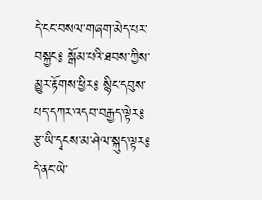དེ་ངང་བསལ་གཞག་མེད་པར་བསྐྱང༔ སྒོམ་པའི་ཐབས་ཀྱིས་མྱུར་རྟོགས་ཕྱིར༔ སྙིང་དབུས་པད་དཀར་འདབ་བརྒྱད་ལྟེར༔ རྩ་ཡི་དྭངས་མ་ཤེལ་སྐུད་ལྟར༔ དེ་ནང་ཡེ་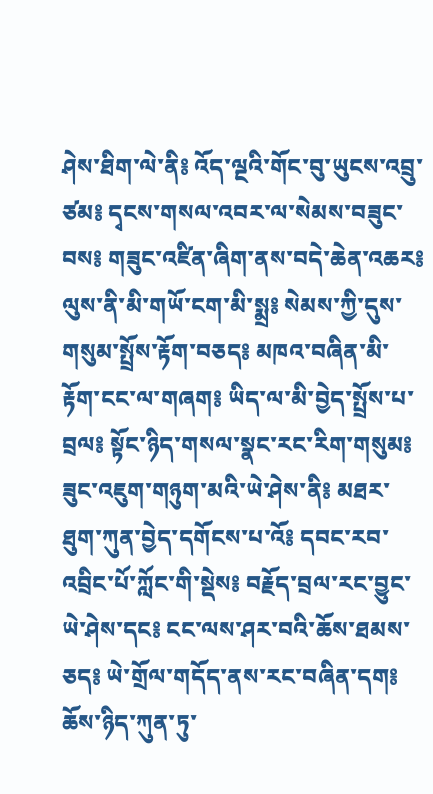ཤེས་ཐིག་ལེ་ནི༔ འོད་ལྔའི་གོང་བུ་ཡུངས་འབྲུ་ཙམ༔ དྭངས་གསལ་འབར་ལ་སེམས་བཟུང་བས༔ གཟུང་འཛིན་ཞིག་ནས་བདེ་ཆེན་འཆར༔ ལུས་ནི་མི་གཡོ་ངག་མི་སྨྲ༔ སེམས་ཀྱི་དུས་གསུམ་སྤྲོས་རྟོག་བཅད༔ མཁའ་བཞིན་མི་རྟོག་ངང་ལ་གཞག༔ ཡིད་ལ་མི་བྱེད་སྤྲོས་པ་བྲལ༔ སྟོང་ཉིད་གསལ་སྣང་རང་རིག་གསུམ༔ ཟུང་འཇུག་གཉུག་མའི་ཡེ་ཤེས་ནི༔ མཐར་ཐུག་ཀུན་བྱེད་དགོངས་པ་འོ༔ དབང་རབ་འབྲིང་པོ་ཀློང་གི་སྡེས༔ བརྗོད་བྲལ་རང་བྱུང་ཡེ་ཤེས་དང༔ ངང་ལས་ཤར་བའི་ཆོས་ཐམས་ཅད༔ ཡེ་གྲོལ་གདོད་ནས་རང་བཞིན་དག༔ ཆོས་ཉིད་ཀུན་ཏུ་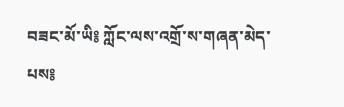བཟང་མོ་ཡི༔ ཀློང་ལས་འགྲོ་ས་གཞན་མེད་པས༔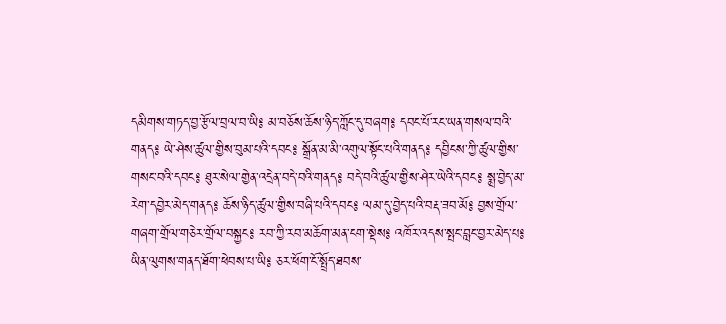དམིགས་གཏད་བྱ་རྩོལ་བྲལ་བ་ཡི༔ མ་བཅོས་ཆོས་ཉིད་ཀློང་དུ་བཞག༔ དབང་པོ་རང་ཡན་གསལ་བའི་གནད༔ ཡེ་ཤེས་ཚུལ་གྱིས་བུམ་པའི་དབང༔ སྒྲོན་མ་མི་འགུལ་སྟོང་པའི་གནད༔ དབྱིངས་ཀྱི་ཚུལ་གྱིས་གསང་བའི་དབང༔ ཐུར་སེལ་གྱེན་འདྲེན་བདེ་བའི་གནད༔ བདེ་བའི་ཚུལ་གྱིས་ཤེར་ཡེའི་དབང༔ སྨྲ་བྱེད་མ་རེག་དབྱེར་མེད་གནད༔ ཆོས་ཉིད་ཚུལ་གྱིས་བཞི་པའི་དབང༔ ལམ་དུ་བྱེད་པའི་བརྡ་ཟབ་མོ༔ བྱས་གྲོལ་གཞག་གྲོལ་གཅེར་གྲོལ་བསྐྱང༔ རབ་ཀྱི་རབ་མཆོག་མན་ངག་སྡེས༔ འཁོར་འདས་སྤང་བླང་བྱར་མེད་པ༔ ཡིན་ལུགས་གནད་ཐོག་ཕེབས་པ་ཡི༔ ཅར་ཕོག་ངོ་སྤྲོད་ཐབས་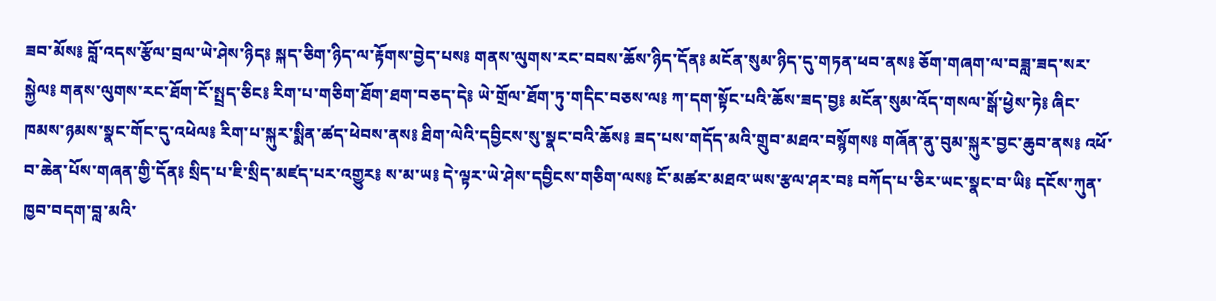ཟབ་མོས༔ བློ་འདས་རྩོལ་བྲལ་ཡེ་ཤེས་ཉིད༔ སྐད་ཅིག་ཉིད་ལ་རྟོགས་བྱེད་པས༔ གནས་ལུགས་རང་བབས་ཆོས་ཉིད་དོན༔ མངོན་སུམ་ཉིད་དུ་གཏན་ཕབ་ནས༔ ཅོག་གཞག་ལ་བཟླ་ཟད་སར་སྐྱེལ༔ གནས་ལུགས་རང་ཐོག་ངོ་སྤྲད་ཅིང༔ རིག་པ་གཅིག་ཐོག་ཐག་བཅད་དེ༔ ཡེ་གྲོལ་ཐོག་ཏུ་གདིང་བཅས་ལ༔ ཀ་དག་སྟོང་པའི་ཆོས་ཟད་བྱ༔ མངོན་སུམ་འོད་གསལ་སྒོ་ཕྱེས་ཏེ༔ ཞིང་ཁམས་ཉམས་སྣང་གོང་དུ་འཕེལ༔ རིག་པ་སྐུར་སྨིན་ཚད་ཕེབས་ནས༔ ཐིག་ལེའི་དབྱིངས་སུ་སྣང་བའི་ཆོས༔ ཟད་པས་གདོད་མའི་གྲུབ་མཐའ་བསྙོགས༔ གཞོན་ནུ་བུམ་སྐུར་བྱང་ཆུབ་ནས༔ འཕོ་བ་ཆེན་པོས་གཞན་གྱི་དོན༔ སྲིད་པ་ཇི་སྲིད་མཛད་པར་འགྱུར༔ ས་མ་ཡ༔ དེ་ལྟར་ཡེ་ཤེས་དབྱིངས་གཅིག་ལས༔ ངོ་མཚར་མཐའ་ཡས་རྩལ་ཤར་བ༔ བཀོད་པ་ཅིར་ཡང་སྣང་བ་ཡི༔ དངོས་ཀུན་ཁྱབ་བདག་བླ་མའི་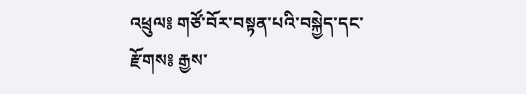འཕྲུལ༔ གཙོ་བོར་བསྟན་པའི་བསྐྱེད་དང་རྫོགས༔ རྒྱས་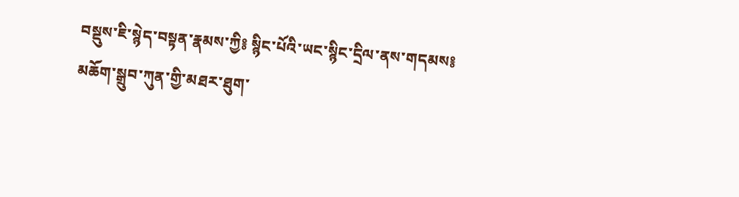བསྡུས་ཇི་སྙེད་བསྟན་རྣམས་ཀྱི༔ སྙིང་པོའི་ཡང་སྙིང་དྲིལ་ནས་གདམས༔ མཆོག་སྒྲུབ་ཀུན་གྱི་མཐར་ཐུག་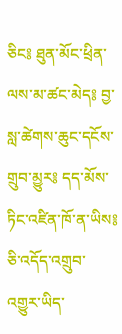ཅིང༔ ཐུན་མོང་ཕྲིན་ལས་མ་ཚང་མེད༔ བྱ་སླ་ཚེགས་ཆུང་དངོས་གྲུབ་མྱུར༔ དད་མོས་ཏིང་འཛིན་ཁོ་ན་ཡིས༔ ཅི་འདོད་འགྲུབ་འགྱུར་ཡིད་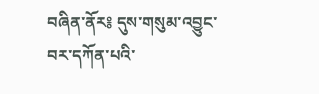བཞིན་ནོར༔ དུས་གསུམ་འབྱུང་བར་དཀོན་པའི་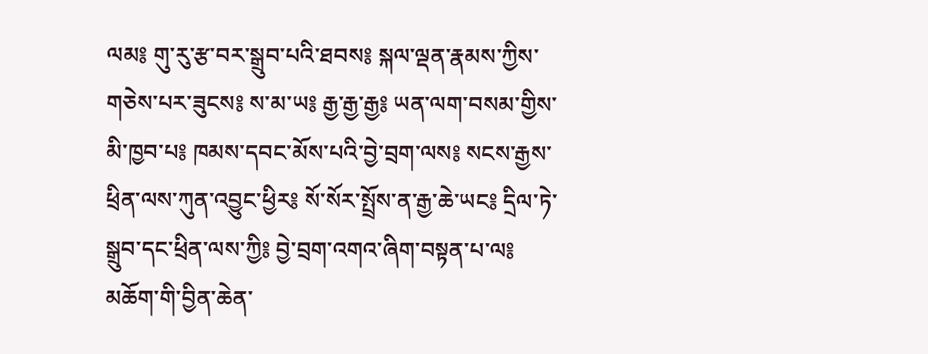ལམ༔ གུ་རུ་རྩ་བར་སྒྲུབ་པའི་ཐབས༔ སྐལ་ལྡན་རྣམས་ཀྱིས་གཅེས་པར་ཟུངས༔ ས་མ་ཡ༔ རྒྱ་རྒྱ་རྒྱ༔ ཡན་ལག་བསམ་གྱིས་མི་ཁྱབ་པ༔ ཁམས་དབང་མོས་པའི་བྱེ་བྲག་ལས༔ སངས་རྒྱས་ཕྲིན་ལས་ཀུན་འབྱུང་ཕྱིར༔ སོ་སོར་སྤྲོས་ན་རྒྱ་ཆེ་ཡང༔ དྲིལ་ཏེ་སྒྲུབ་དང་ཕྲིན་ལས་ཀྱི༔ བྱེ་བྲག་འགའ་ཞིག་བསྟན་པ་ལ༔ མཆོག་གི་བྱིན་ཆེན་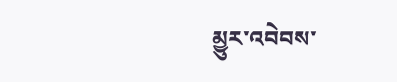མྱུར་འབེབས་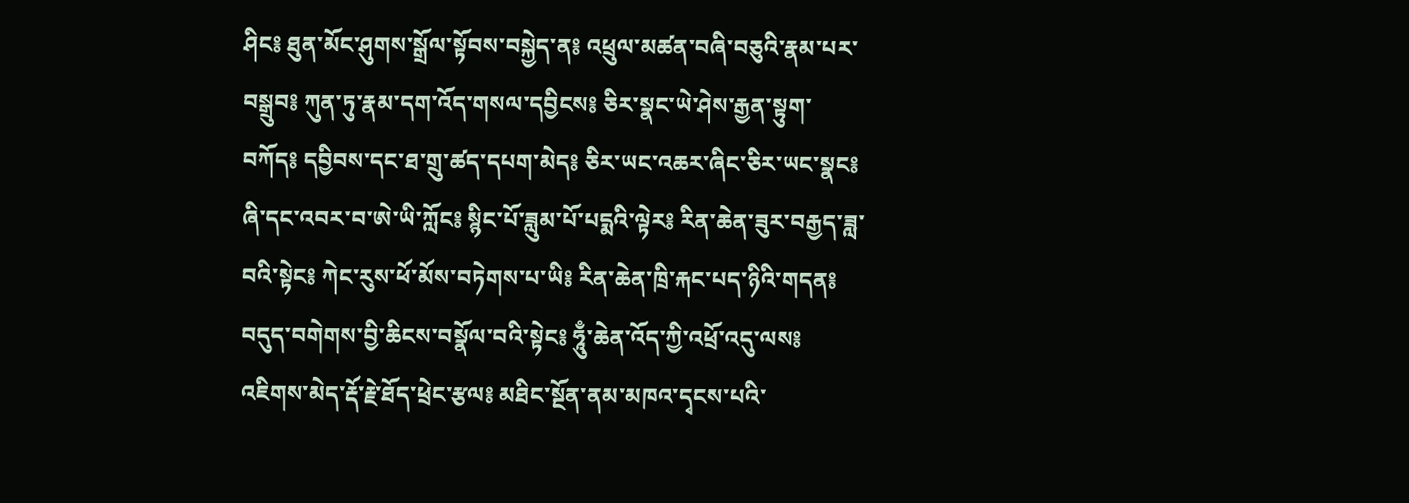ཤིང༔ ཐུན་མོང་ཤུགས་སྒྲོལ་སྟོབས་བསྐྱེད་ན༔ འཕྲུལ་མཚན་བཞི་བཅུའི་རྣམ་པར་བསྒྲུབ༔ ཀུན་ཏུ་རྣམ་དག་འོད་གསལ་དབྱིངས༔ ཅིར་སྣང་ཡེ་ཤེས་རྒྱན་སྟུག་བཀོད༔ དབྱིབས་དང་ཐ་གྲུ་ཚད་དཔག་མེད༔ ཅིར་ཡང་འཆར་ཞིང་ཅིར་ཡང་སྣང༔ ཞི་དང་འབར་བ་ཨེ་ཡི་ཀློང༔ སྙིང་པོ་ཟླུམ་པོ་པདྨའི་ལྟེར༔ རིན་ཆེན་ཟུར་བརྒྱད་ཟླ་བའི་སྟེང༔ ཀེང་རུས་ཕོ་མོས་བཏེགས་པ་ཡི༔ རིན་ཆེན་ཁྲི་རྐང་པད་ཉིའི་གདན༔ བདུད་བགེགས་བྱི་ཆིངས་བསྣོལ་བའི་སྟེང༔ ཧཱུྃ་ཆེན་འོད་ཀྱི་འཕྲོ་འདུ་ལས༔ འཇིགས་མེད་རྡོ་རྗེ་ཐོད་ཕྲེང་རྩལ༔ མཐིང་སྔོན་ནམ་མཁའ་དྭངས་པའི་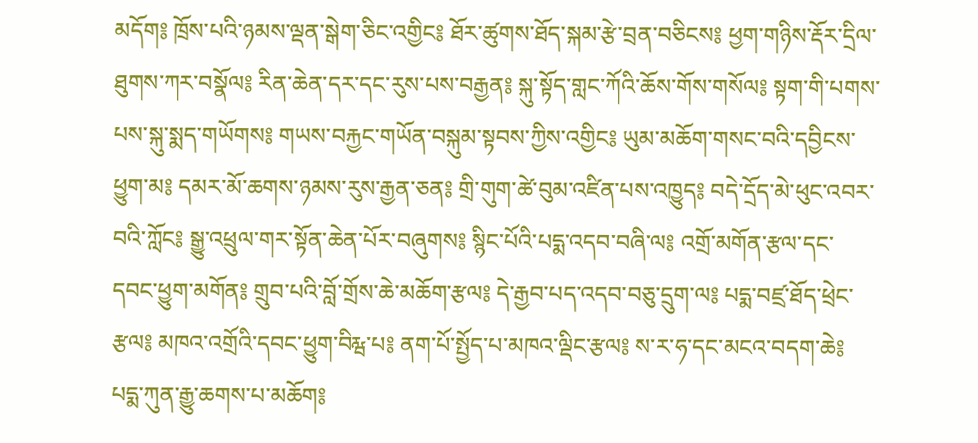མདོག༔ ཁྲོས་པའི་ཉམས་ལྡན་སྒེག་ཅིང་འགྱིང༔ ཐོར་ཚུགས་ཐོད་སྐམ་རྩེ་བྲན་བཅིངས༔ ཕྱག་གཉིས་རྡོར་དྲིལ་ཐུགས་ཀར་བསྣོལ༔ རིན་ཆེན་དར་དང་རུས་པས་བརྒྱན༔ སྐུ་སྟོད་གླང་ཀོའི་ཆོས་གོས་གསོལ༔ སྟག་གི་པགས་པས་སྐུ་སྨད་གཡོགས༔ གཡས་བརྐྱང་གཡོན་བསྐུམ་སྟབས་ཀྱིས་འགྱིང༔ ཡུམ་མཆོག་གསང་བའི་དབྱིངས་ཕྱུག་མ༔ དམར་མོ་ཆགས་ཉམས་རུས་རྒྱན་ཅན༔ གྲི་གུག་ཚེ་བུམ་འཛིན་པས་འཁྱུད༔ བདེ་དྲོད་མེ་ཕུང་འབར་བའི་ཀློང༔ སྒྱུ་འཕྲུལ་གར་སྟོན་ཆེན་པོར་བཞུགས༔ སྙིང་པོའི་པདྨ་འདབ་བཞི་ལ༔ འགྲོ་མགོན་རྩལ་དང་དབང་ཕྱུག་མགོན༔ གྲུབ་པའི་བློ་གྲོས་ཆེ་མཆོག་རྩལ༔ དེ་རྒྱབ་པད་འདབ་བཅུ་དྲུག་ལ༔ པདྨ་བཛྲ་ཐོད་ཕྲེང་རྩལ༔ མཁའ་འགྲོའི་དབང་ཕྱུག་བིརྺ་པ༔ ནག་པོ་སྤྱོད་པ་མཁའ་ལྡིང་རྩལ༔ ས་ར་ཧ་དང་མངའ་བདག་ཆེ༔ པདྨ་ཀུན་རྒྱུ་ཆགས་པ་མཆོག༔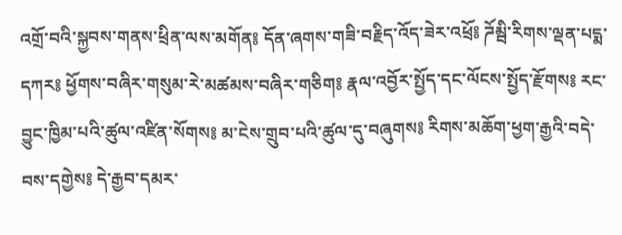འགྲོ་བའི་སྐྱབས་གནས་ཕྲིན་ལས་མགོན༔ དོན་ཞགས་གཟི་བརྗིད་འོད་ཟེར་འཕྲོ༔ ཌོམྦི་རིགས་ལྡན་པདྨ་དཀར༔ ཕྱོགས་བཞིར་གསུམ་རེ་མཚམས་བཞིར་གཅིག༔ རྣལ་འབྱོར་སྤྱོད་དང་ལོངས་སྤྱོད་རྫོགས༔ རང་བྱུང་ཁྱིམ་པའི་ཚུལ་འཛིན་སོགས༔ མ་ངེས་གྲུབ་པའི་ཚུལ་དུ་བཞུགས༔ རིགས་མཆོག་ཕྱག་རྒྱའི་བདེ་བས་དགྱེས༔ དེ་རྒྱབ་དམར་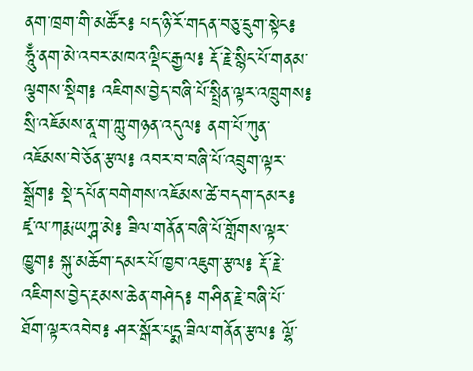ནག་ཁྲག་གི་མཚོར༔ པད་ཉི་རོ་གདན་བཅུ་དྲུག་སྟེང༔ ཧཱུྃ་ནག་མེ་འབར་མཁའ་ལྡིང་རྒྱལ༔ རྡོ་རྗེ་སྙིང་པོ་གནམ་ལྕགས་སྡིག༔ འཇིགས་བྱེད་བཞི་པོ་སྤྲིན་ལྟར་འཁྲུགས༔ སྲི་འཇོམས་ནཱ་ག་ཀླུ་གཉན་འདུལ༔ ནག་པོ་ཀུན་འཇོམས་བེ་ཅོན་རྩལ༔ འབར་བ་བཞི་པོ་འབྲུག་ལྟར་སྒྲོག༔ སྡེ་དཔོན་བགེགས་འཇོམས་ཚེ་བདག་དམར༔ ཛྭ་ལ་ཀརྨ་ཡཀྴ་མེ༔ ཟིལ་གནོན་བཞི་པོ་གློགས་ལྟར་ཁྱུག༔ སྐུ་མཆོག་དམར་པོ་ཁྱབ་འཇུག་རྩལ༔ རྡོ་རྗེ་འཇིགས་བྱེད་རྔམས་ཆེན་གཤེད༔ གཤིན་རྗེ་བཞི་པོ་ཐོག་ལྟར་འབེབ༔ ཤར་སྒོར་པདྨ་ཟིལ་གནོན་རྩལ༔ ལྷོ་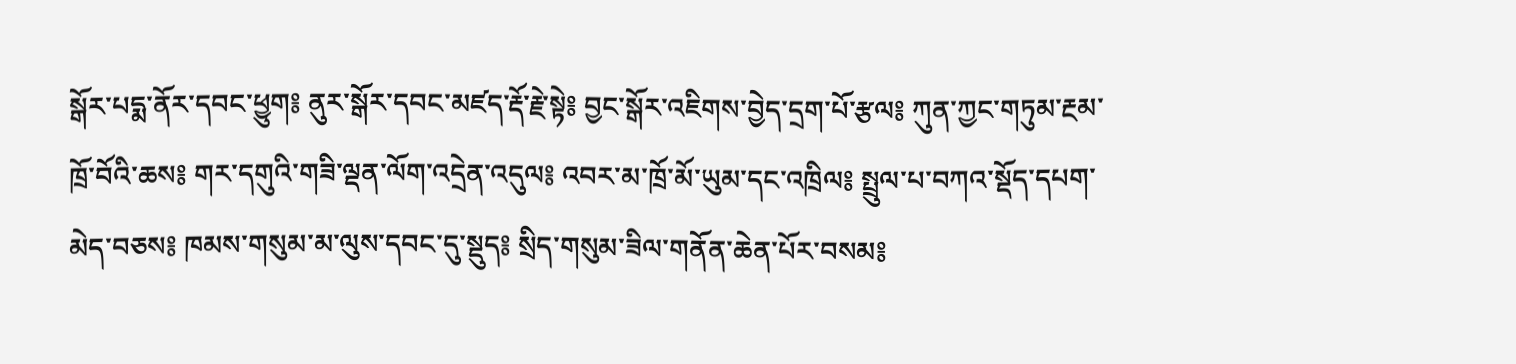སྒོར་པདྨ་ནོར་དབང་ཕྱུག༔ ནུར་སྒོར་དབང་མཛད་རྡོ་རྗེ་སྟེ༔ བྱང་སྒོར་འཇིགས་བྱེད་དྲག་པོ་རྩལ༔ ཀུན་ཀྱང་གཏུམ་རྔམ་ཁྲོ་བོའི་ཆས༔ གར་དགུའི་གཟི་ལྡན་ལོག་འདྲེན་འདུལ༔ འབར་མ་ཁྲོ་མོ་ཡུམ་དང་འཁྲིལ༔ སྤྲུལ་པ་བཀའ་སྡོད་དཔག་མེད་བཅས༔ ཁམས་གསུམ་མ་ལུས་དབང་དུ་སྡུད༔ སྲིད་གསུམ་ཟིལ་གནོན་ཆེན་པོར་བསམ༔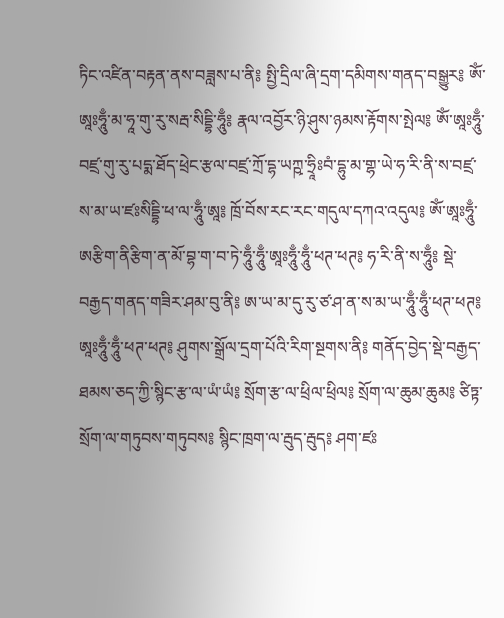ཏིང་འཛིན་བརྟན་ནས་བཟླས་པ་ནི༔ སྤྱི་དྲིལ་ཞི་དྲག་དམིགས་གནད་བསྒྱུར༔ ཨོཾ་ཨཱཿཧཱུྃ་མ་ཧཱ་གུ་རུ་སརྦ་སིདྡྷི་ཧཱུྃ༔ རྣལ་འབྱོར་ཉི་ཤུས་ཉམས་རྟོགས་སྤེལ༔ ཨོཾ་ཨཱཿཧཱུྃ་བཛྲ་གུ་རུ་པདྨ་ཐོད་ཕྲེང་རྩལ་བཛྲ་ཀྲོ་དྷ་ཡཀྵ་ཧྲཱིཿབཾ་དྷུ་མ་གྷ་ཡེ་ཧ་རི་ནི་ས་བཛྲ་ས་མ་ཡ་ཛཿསིདྡྷི་ཕ་ལ་ཧཱུྃ་ཨཱ༔ ཁྲོ་བོས་རང་རང་གདུལ་དཀའ་འདུལ༔ ཨོཾ་ཨཱཿཧཱུྃ་ཨརྩིག་ནིརྩིག་ན་མོ་བྷ་ག་བ་ཏེ་ཧཱུྃ་ཧཱུྃ་ཨཱཿཧཱུྃ་ཧཱུྃ་ཕཊ་ཕཊ༔ ཧ་རི་ནི་ས་ཧཱུྃ༔ སྡེ་བརྒྱད་གནད་གཟིར་ཤམ་བུ་ནི༔ ཨ་ཡ་མ་དུ་རུ་ཙ་ཤ་ན་ས་མ་ཡ་ཧཱུྃ་ཧཱུྃ་ཕཊ་ཕཊ༔ ཨཱཿཧཱུྃ་ཧཱུྃ་ཕཊ་ཕཊ༔ ཤུགས་སྒྲོལ་དྲག་པོའི་རིག་སྔགས་ནི༔ གནོད་བྱེད་སྡེ་བརྒྱད་ཐམས་ཅད་ཀྱི་སྙིང་རྩ་ལ་ཡཾ་ཡཾ༔ སྲོག་རྩ་ལ་ཕྲིལ་ཕྲིལ༔ སྲོག་ལ་ཆུམ་ཆུམ༔ ཙིཏྟ་སྲོག་ལ་གཏུབས་གཏུབས༔ སྙིང་ཁྲག་ལ་རྦུད་རྦུད༔ ཤག་ཛཿ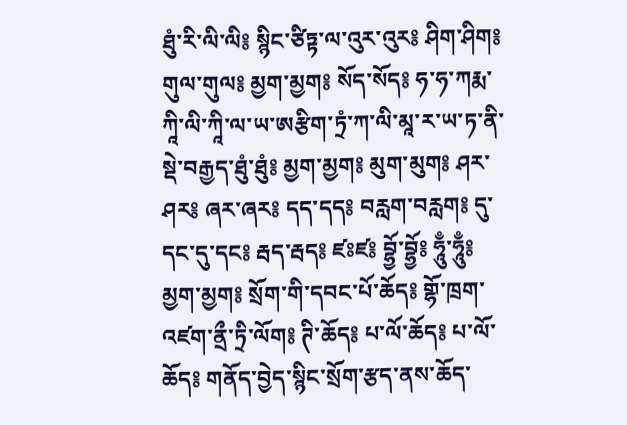ཐུཾ་རི་ལི་ལི༔ སྙིང་ཙིཏྟ་ལ་འུར་འུར༔ ཤིག་ཤིག༔ གུལ་གུལ༔ མྱག་མྱག༔ སོད་སོད༔ ཧ་ཧ་ཀརྨ་ཀཱི་ལི་ཀཱི་ལ་ཡ་ཨརྩིག་ཏྲཾ་ཀ་ལི་མཱ་ར་ཡ་ཏ་ནི་སྡེ་བརྒྱད་ཐུཾ་ཐུཾ༔ མྱག་མྱག༔ མུག་མུག༔ ཤར་ཤར༔ ཞར་ཞར༔ དད་དད༔ བརླག་བརླག༔ དུ་དང་དུ་དང༔ རྦད་རྦད༔ ཛཿཛ༔ བྷྱོ་བྷྱོ༔ ཧཱུྃ་ཧཱུྃ༔ མྱག་མྱག༔ སྲོག་གི་དབང་པོ་ཆོད༔ གྷོ་ཁྲག་འཛག་ནྲྀ་ཏྲི་ལོག༔ ཊི་ཆོད༔ པ་ལོ་ཆོད༔ པ་ལོ་ཆོད༔ གནོད་བྱེད་སྙིང་སྲོག་རྩད་ནས་ཆོད་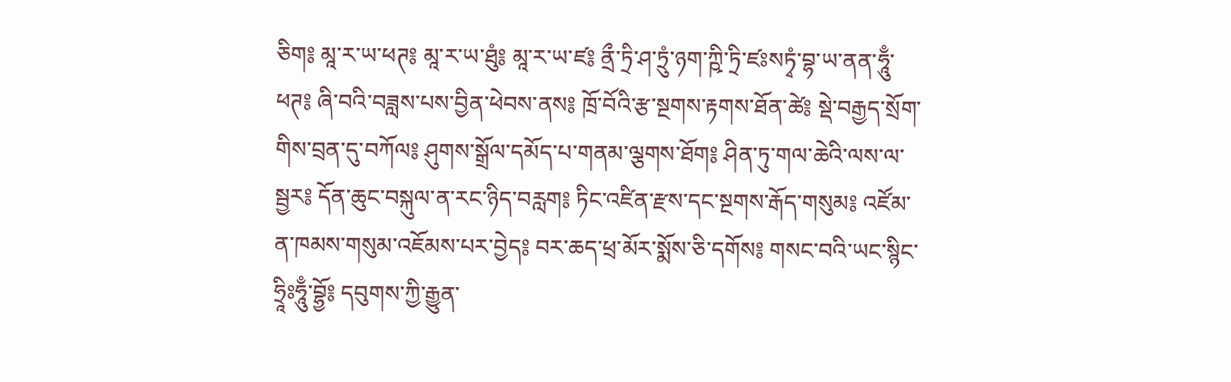ཅིག༔ མཱ་ར་ཡ་ཕཊ༔ མཱ་ར་ཡ་ཐུཾ༔ མཱ་ར་ཡ་ཛ༔ ནྲྀ་ཏྲི་ཤ་ཏྲུཾ་ཉག་ཀྵི་ཏྲི་ཛཿསཏྭཾ་བྷ་ཡ་ནན་ཧཱུྃ་ཕཊ༔ ཞི་བའི་བཟླས་པས་བྱིན་ཕེབས་ནས༔ ཁྲོ་བོའི་རྩ་སྔགས་རྟགས་ཐོན་ཚེ༔ སྡེ་བརྒྱད་སྲོག་གིས་བྲན་དུ་བཀོལ༔ ཤུགས་སྒྲོལ་དམོད་པ་གནམ་ལྕགས་ཐོག༔ ཤིན་ཏུ་གལ་ཆེའི་ལས་ལ་སྦྱར༔ དོན་ཆུང་བསྐུལ་ན་རང་ཉིད་བརླག༔ ཏིང་འཛིན་རྫས་དང་སྔགས་རྒོད་གསུམ༔ འཛོམ་ན་ཁམས་གསུམ་འཇོམས་པར་བྱེད༔ བར་ཆད་ཕྲ་མོར་སྨོས་ཅི་དགོས༔ གསང་བའི་ཡང་སྙིང་ཧྲཱིཿཧཱུྃ་བྷྱོ༔ དབུགས་ཀྱི་རྒྱུན་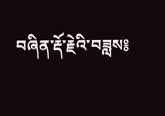བཞིན་རྡོ་རྗེའི་བཟླས༔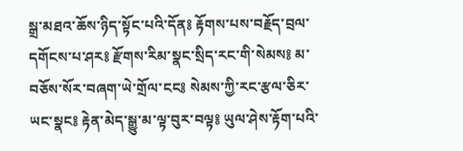སྒྲ་མཐའ་ཆོས་ཉིད་སྟོང་པའི་དོན༔ རྟོགས་པས་བརྗོད་བྲལ་དགོངས་པ་ཤར༔ རྫོགས་རིམ་སྣང་སྲིད་རང་གི་སེམས༔ མ་བཅོས་སོར་བཞག་ཡེ་གྲོལ་ངང༔ སེམས་ཀྱི་རང་རྩལ་ཅིར་ཡང་སྣང༔ རྟེན་མེད་སྒྱུ་མ་ལྟ་བུར་བལྟ༔ ཡུལ་ཤེས་རྟོག་པའི་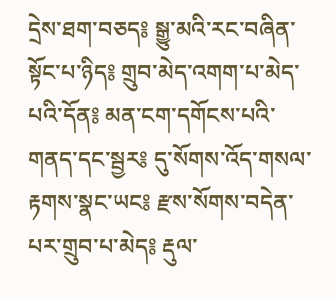དྲེས་ཐག་བཅད༔ སྒྱུ་མའི་རང་བཞིན་སྟོང་པ་ཉིད༔ གྲུབ་མེད་འགག་པ་མེད་པའི་དོན༔ མན་ངག་དགོངས་པའི་གནད་དང་སྦྱར༔ དུ་སོགས་འོད་གསལ་རྟགས་སྣང་ཡང༔ རྫས་སོགས་བདེན་པར་གྲུབ་པ་མེད༔ རྡུལ་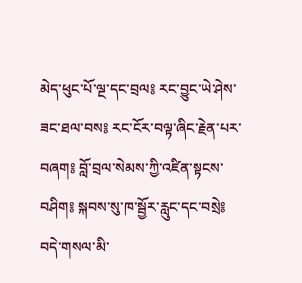མེད་ཕུང་པོ་ལྔ་དང་བྲལ༔ རང་བྱུང་ཡེ་ཤེས་ཟང་ཐལ་བས༔ རང་ངོར་བལྟ་ཞིང་རྗེན་པར་བཞག༔ བློ་བྲལ་སེམས་ཀྱི་འཛིན་སྟངས་བཤིག༔ སྐབས་སུ་ཁ་སྦྱོར་རླུང་དང་བསྲེ༔ བདེ་གསལ་མི་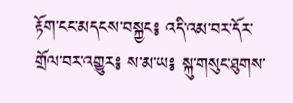རྟོག་ངང་མདངས་བསྐྱང༔ འདི་འམ་བར་དོར་གྲོལ་བར་འགྱུར༔ ས་མ་ཡ༔ སྐུ་གསུང་ཐུགས་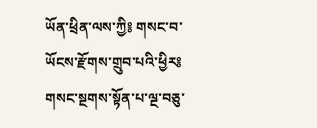ཡོན་ཕྲིན་ལས་ཀྱི༔ གསང་བ་ཡོངས་རྫོགས་གྲུབ་པའི་ཕྱིར༔ གསང་སྔགས་སྟོན་པ་ལྔ་བཅུ་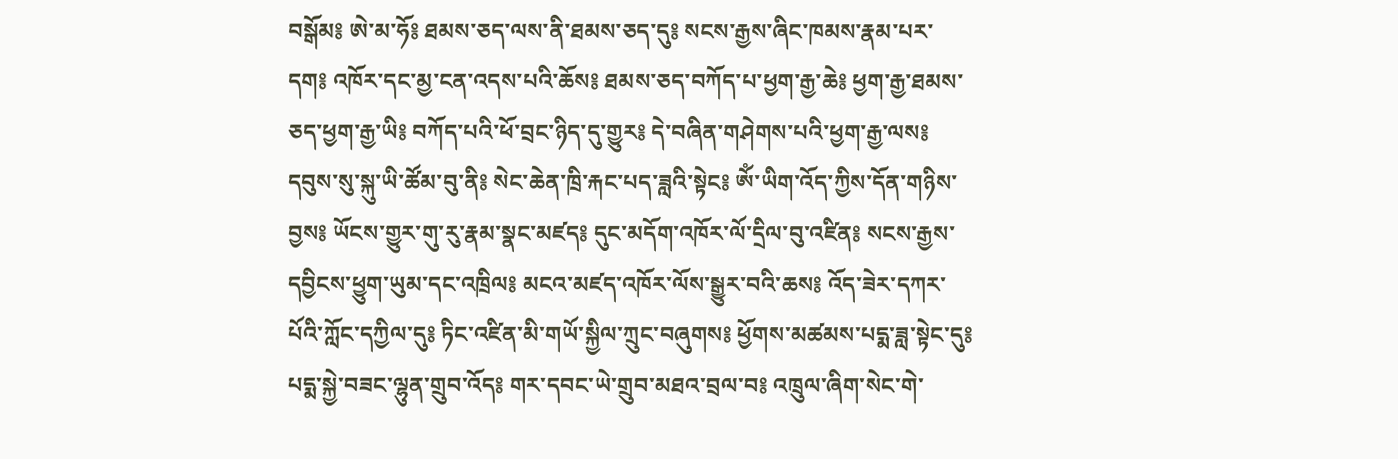བསྒོམ༔ ཨེ་མ་ཧོ༔ ཐམས་ཅད་ལས་ནི་ཐམས་ཅད་དུ༔ སངས་རྒྱས་ཞིང་ཁམས་རྣམ་པར་དག༔ འཁོར་དང་མྱ་ངན་འདས་པའི་ཆོས༔ ཐམས་ཅད་བཀོད་པ་ཕྱག་རྒྱ་ཆེ༔ ཕྱག་རྒྱ་ཐམས་ཅད་ཕྱག་རྒྱ་ཡི༔ བཀོད་པའི་ཕོ་བྲང་ཉིད་དུ་གྱུར༔ དེ་བཞིན་གཤེགས་པའི་ཕྱག་རྒྱ་ལས༔ དབུས་སུ་སྐུ་ཡི་ཚོམ་བུ་ནི༔ སེང་ཆེན་ཁྲི་རྐང་པད་ཟླའི་སྟེང༔ ཨོཾ་ཡིག་འོད་ཀྱིས་དོན་གཉིས་བྱས༔ ཡོངས་གྱུར་གུ་རུ་རྣམ་སྣང་མཛད༔ དུང་མདོག་འཁོར་ལོ་དྲིལ་བུ་འཛིན༔ སངས་རྒྱས་དབྱིངས་ཕྱུག་ཡུམ་དང་འཁྲིལ༔ མངའ་མཛད་འཁོར་ལོས་སྒྱུར་བའི་ཆས༔ འོད་ཟེར་དཀར་པོའི་ཀློང་དཀྱིལ་དུ༔ ཏིང་འཛིན་མི་གཡོ་སྐྱིལ་ཀྲུང་བཞུགས༔ ཕྱོགས་མཚམས་པདྨ་ཟླ་སྟེང་དུ༔ པདྨ་སྐྱེ་བཟང་ལྷུན་གྲུབ་འོད༔ གར་དབང་ཡེ་གྲུབ་མཐའ་བྲལ་བ༔ འཁྲུལ་ཞིག་སེང་གེ་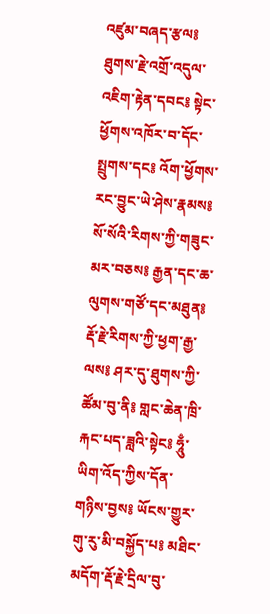འཛུམ་བཞད་རྩལ༔ ཐུགས་རྗེ་འགྲོ་འདུལ་འཇིག་རྟེན་དབང༔ སྟེང་ཕྱོགས་འཁོར་བ་དོང་སྤྲུགས་དང༔ འོག་ཕྱོགས་རང་བྱུང་ཡེ་ཤེས་རྣམས༔ སོ་སོའི་རིགས་ཀྱི་གཟུང་མར་བཅས༔ རྒྱན་དང་ཆ་ལུགས་གཙོ་དང་མཐུན༔ རྡོ་རྗེ་རིགས་ཀྱི་ཕྱག་རྒྱ་ལས༔ ཤར་དུ་ཐུགས་ཀྱི་ཚོམ་བུ་ནི༔ གླང་ཆེན་ཁྲི་རྐང་པད་ཟླའི་སྟེང༔ ཧཱུྃ་ཡིག་འོད་ཀྱིས་དོན་གཉིས་བྱས༔ ཡོངས་གྱུར་གུ་རུ་མི་བསྐྱོད་པ༔ མཐིང་མདོག་རྡོ་རྗེ་དྲིལ་བུ་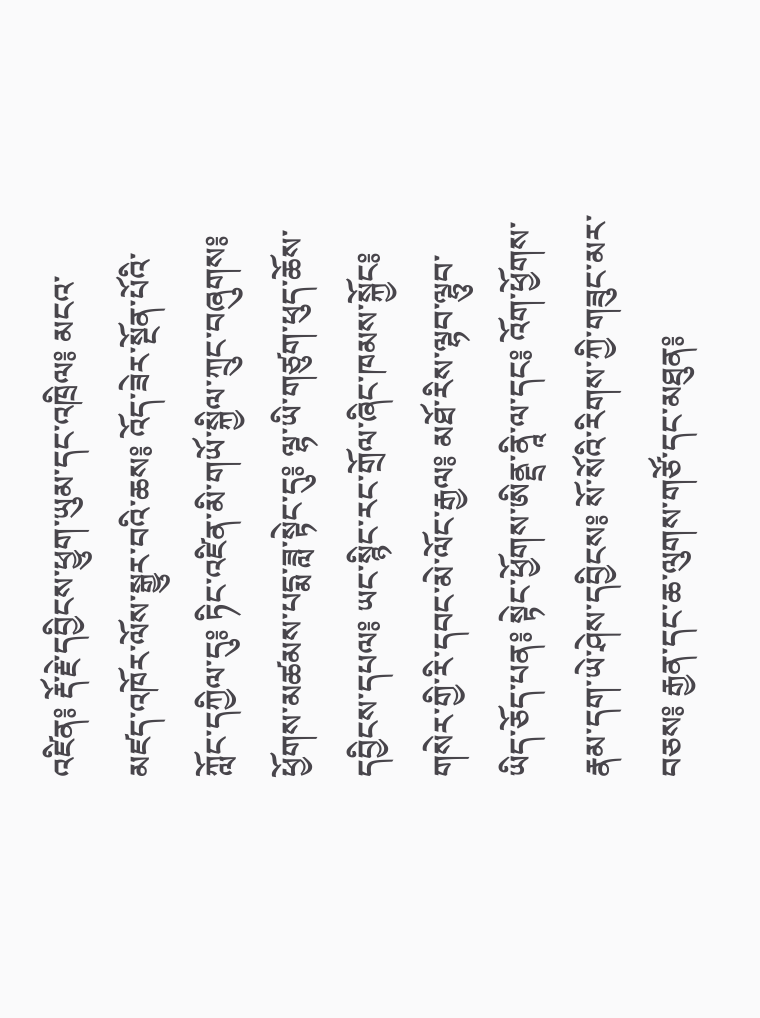འཛིན༔ རྡོ་རྗེ་དབྱིངས་ཕྱུག་ཡུམ་དང་འཁྲིལ༔ མངའ་མཛད་འཁོར་ལོས་སྒྱུར་བའི་ཆས༔ འོད་ཟེར་སྔོན་པོའི་ཀློང་དཀྱིལ་དུ༔ ཏིང་འཛིན་མི་གཡོ་སྐྱིལ་ཀྲུང་བཞུགས༔ ཕྱོགས་མཚམས་པདྨ་ཟླ་སྟེང་དུ༔ ལྷ་ཡི་གཙུག་ཕུད་ཆོས་དབྱིངས་དཔལ༔ ཡང་སྙིང་རང་གྲོལ་ཞིང་ཁམས་སྐྱོང༔ གསེར་གྱི་རི་དབང་མེ་ལོང་རྒྱལ༔ མཐོ་རིས་ལྷབ་ལྷུབ་ཡིད་ཅོད་པན༔ སྟེང་ཕྱོགས་ཨིནྡྲ་ནཱི་ལ་དང༔ འོག་ཕྱོགས་རྣམ་དག་ཡེ་ཤེས་དབྱིངས༔ སོ་སོའི་རིགས་ཀྱི་གཟུང་མར་བཅས༔ རྒྱན་དང་ཆ་ལུགས་གཙོ་དང་མཐུན༔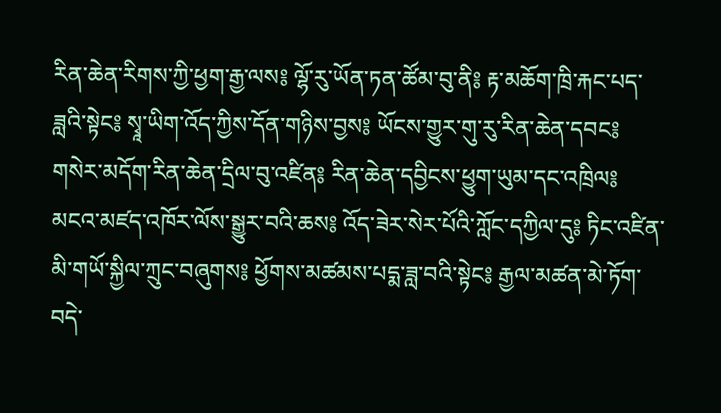རིན་ཆེན་རིགས་ཀྱི་ཕྱག་རྒྱ་ལས༔ ལྷོ་རུ་ཡོན་ཏན་ཚོམ་བུ་ནི༔ རྟ་མཆོག་ཁྲི་རྐང་པད་ཟླའི་སྟེང༔ སྭཱ་ཡིག་འོད་ཀྱིས་དོན་གཉིས་བྱས༔ ཡོངས་གྱུར་གུ་རུ་རིན་ཆེན་དབང༔ གསེར་མདོག་རིན་ཆེན་དྲིལ་བུ་འཛིན༔ རིན་ཆེན་དབྱིངས་ཕྱུག་ཡུམ་དང་འཁྲིལ༔ མངའ་མཛད་འཁོར་ལོས་སྒྱུར་བའི་ཆས༔ འོད་ཟེར་སེར་པོའི་ཀློང་དཀྱིལ་དུ༔ ཏིང་འཛིན་མི་གཡོ་སྐྱིལ་ཀྲུང་བཞུགས༔ ཕྱོགས་མཚམས་པདྨ་ཟླ་བའི་སྟེང༔ རྒྱལ་མཚན་མེ་ཏོག་བདེ་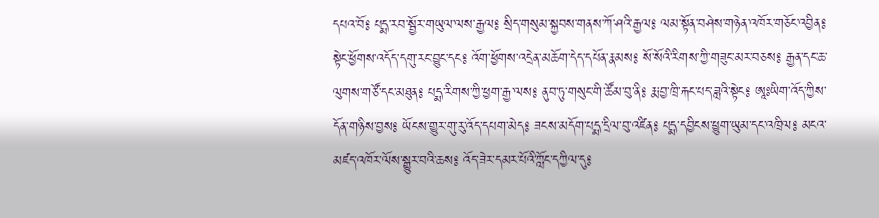དཔའ་བོ༔ པདྨ་རབ་སྦྱོར་གཡུལ་ལས་རྒྱལ༔ སྲིད་གསུམ་སྐྱབས་གནས་ཀོ་ཤའི་རྒྱལ༔ ལམ་སྟོན་བཤེས་གཉེན་འཁོར་གཅོང་འབྱིན༔ སྟེང་ཕྱོགས་འདོད་དགུ་རང་བྱུང་དང༔ འོག་ཕྱོགས་འདྲེན་མཆོག་དེད་དཔོན་རྣམས༔ སོ་སོའི་རིགས་ཀྱི་གཟུང་མར་བཅས༔ རྒྱན་དང་ཆ་ལུགས་གཙོ་དང་མཐུན༔ པདྨ་རིགས་ཀྱི་ཕྱག་རྒྱ་ལས༔ ནུབ་ཏུ་གསུང་གི་ཚོམ་བུ་ནི༔ རྨ་བྱ་ཁྲི་རྐང་པད་ཟླའི་སྟེང༔ ཨཱཿཡིག་འོད་ཀྱིས་དོན་གཉིས་བྱས༔ ཡོངས་གྱུར་གུ་རུ་འོད་དཔག་མེད༔ ཟངས་མདོག་པདྨ་དྲིལ་བུ་འཛིན༔ པདྨ་དབྱིངས་ཕྱུག་ཡུམ་དང་འཁྲིལ༔ མངའ་མཛད་འཁོར་ལོས་སྒྱུར་བའི་ཆས༔ འོད་ཟེར་དམར་པོའི་ཀློང་དཀྱིལ་དུ༔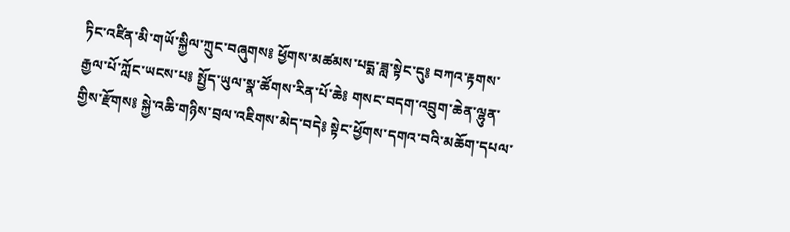ཏིང་འཛིན་མི་གཡོ་སྐྱིལ་ཀྲུང་བཞུགས༔ ཕྱོགས་མཚམས་པདྨ་ཟླ་སྟེང་དུ༔ བཀའ་རྟགས་རྒྱལ་པོ་ཀློང་ཡངས་པ༔ སྤྱོད་ཡུལ་སྣ་ཚོགས་རིན་པོ་ཆེ༔ གསང་བདག་འབྲུག་ཆེན་ལྷུན་གྱིས་རྫོགས༔ སྐྱེ་འཆི་གཉིས་བྲལ་འཇིགས་མེད་བདེ༔ སྟེང་ཕྱོགས་དགའ་བའི་མཆོག་དཔལ་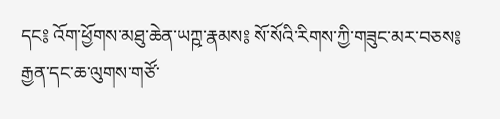དང༔ འོག་ཕྱོགས་མཐུ་ཆེན་ཡཀྵ་རྣམས༔ སོ་སོའི་རིགས་ཀྱི་གཟུང་མར་བཅས༔ རྒྱན་དང་ཆ་ལུགས་གཙོ་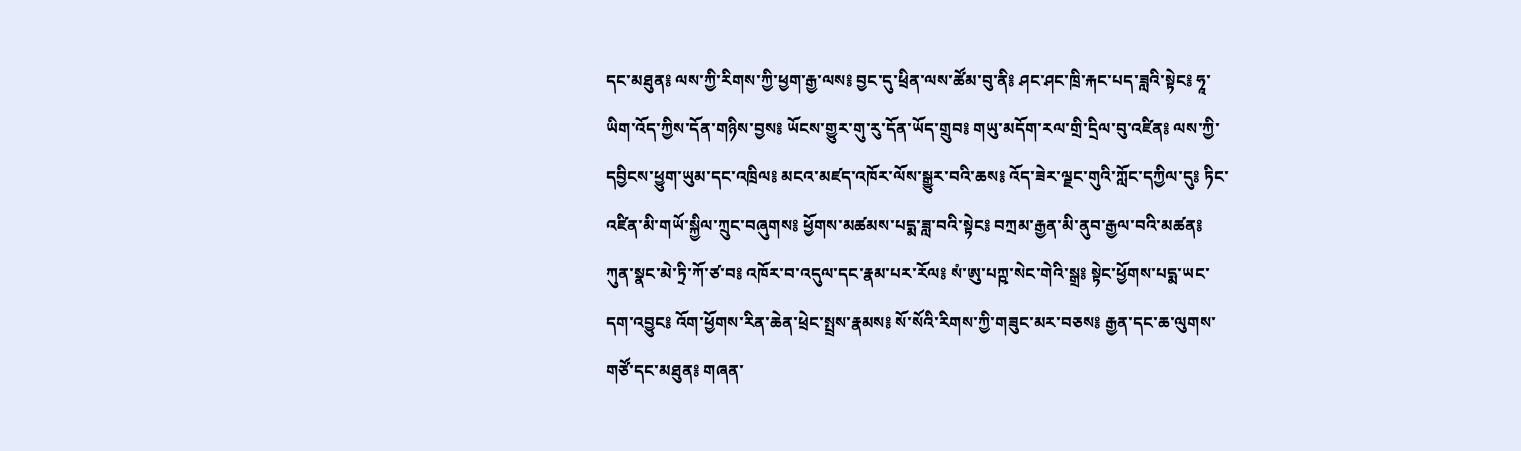དང་མཐུན༔ ལས་ཀྱི་རིགས་ཀྱི་ཕྱག་རྒྱ་ལས༔ བྱང་དུ་ཕྲིན་ལས་ཚོམ་བུ་ནི༔ ཤང་ཤང་ཁྲི་རྐང་པད་ཟླའི་སྟེང༔ ཧཱ་ཡིག་འོད་ཀྱིས་དོན་གཉིས་བྱས༔ ཡོངས་གྱུར་གུ་རུ་དོན་ཡོད་གྲུབ༔ གཡུ་མདོག་རལ་གྲི་དྲིལ་བུ་འཛིན༔ ལས་ཀྱི་དབྱིངས་ཕྱུག་ཡུམ་དང་འཁྲིལ༔ མངའ་མཛད་འཁོར་ལོས་སྒྱུར་བའི་ཆས༔ འོད་ཟེར་ལྗང་གུའི་ཀློང་དཀྱིལ་དུ༔ ཏིང་འཛིན་མི་གཡོ་སྐྱིལ་ཀྲུང་བཞུགས༔ ཕྱོགས་མཚམས་པདྨ་ཟླ་བའི་སྟེང༔ བཀྲམ་རྒྱན་མི་ནུབ་རྒྱལ་བའི་མཚན༔ ཀུན་སྣང་མེ་ཏྲི་ཀོ་ཙ་བ༔ འཁོར་བ་འདུལ་དང་རྣམ་པར་རོལ༔ སཾ་ཨུ་པཀྵ་སེང་གེའི་སྒྲ༔ སྟེང་ཕྱོགས་པདྨ་ཡང་དག་འབྱུང༔ འོག་ཕྱོགས་རིན་ཆེན་ཕྲེང་སྤྲས་རྣམས༔ སོ་སོའི་རིགས་ཀྱི་གཟུང་མར་བཅས༔ རྒྱན་དང་ཆ་ལུགས་གཙོ་དང་མཐུན༔ གཞན་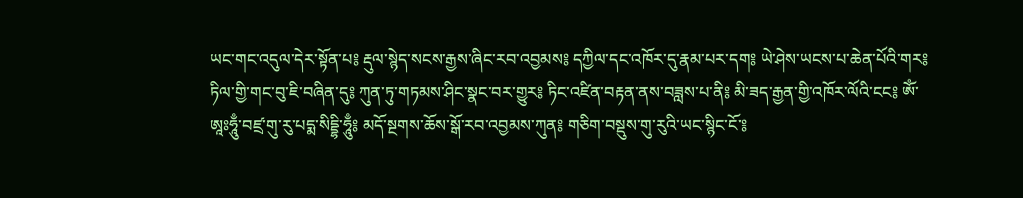ཡང་གང་འདུལ་དེར་སྟོན་པ༔ རྡུལ་སྙེད་སངས་རྒྱས་ཞིང་རབ་འབྱམས༔ དཀྱིལ་དང་འཁོར་དུ་རྣམ་པར་དག༔ ཡེ་ཤེས་ཡངས་པ་ཆེན་པོའི་གར༔ ཏིལ་གྱི་གང་བུ་ཇི་བཞིན་དུ༔ ཀུན་ཏུ་གཏམས་ཤིང་སྣང་བར་གྱུར༔ ཏིང་འཛིན་བརྟན་ནས་བཟླས་པ་ནི༔ མི་ཟད་རྒྱན་གྱི་འཁོར་ལོའི་ངང༔ ཨོཾ་ཨཱཿཧཱུྃ་བཛྲ་གུ་རུ་པདྨ་སིདྡྷི་ཧཱུྃ༔ མདོ་སྔགས་ཆོས་སྒོ་རབ་འབྱམས་ཀུན༔ གཅིག་བསྡུས་གུ་རུའི་ཡང་སྙིང་ངོ་༔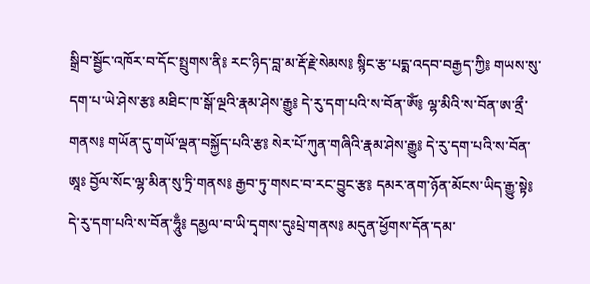སྒྲིབ་སྦྱོང་འཁོར་བ་དོང་སྤྲུགས་ནི༔ རང་ཉིད་བླ་མ་རྡོ་རྗེ་སེམས༔ སྙིང་རྩ་པདྨ་འདབ་བརྒྱད་ཀྱི༔ གཡས་སུ་དག་པ་ཡེ་ཤེས་རྩ༔ མཐིང་ཁ་སྒོ་ལྔའི་རྣམ་ཤེས་རྒྱུ༔ དེ་རུ་དག་པའི་ས་བོན་ཨོཾ༔ ལྷ་མིའི་ས་བོན་ཨ་ནྲྀ་གནས༔ གཡོན་དུ་གཡོ་ལྡན་བསྐྱོད་པའི་རྩ༔ སེར་པོ་ཀུན་གཞིའི་རྣམ་ཤེས་རྒྱུ༔ དེ་རུ་དག་པའི་ས་བོན་ཨཱཿ བྱོལ་སོང་ལྷ་མིན་སུ་ཏྲི་གནས༔ རྒྱབ་ཏུ་གསང་བ་རང་བྱུང་རྩ༔ དམར་ནག་ཉོན་མོངས་ཡིད་རྒྱུ་སྟེ༔ དེ་རུ་དག་པའི་ས་བོན་ཧཱུྃ༔ དམྱལ་བ་ཡི་དྭགས་དུཿཔྲེ་གནས༔ མདུན་ཕྱོགས་དོན་དམ་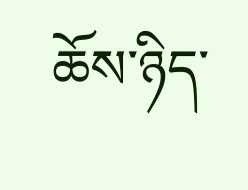ཆོས་ཉིད་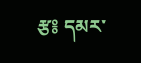རྩ༔ དམར་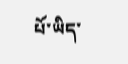པོ་ཡིད་